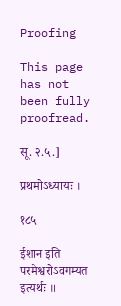Proofing

This page has not been fully proofread.

सू. २.५.]

प्रथमोऽध्यायः ।

१८५

ईशान इति परमेश्वरोऽवगम्यत इत्यर्थः ॥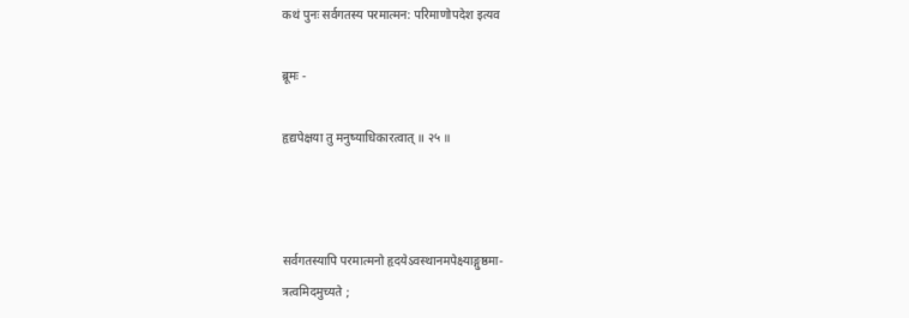कथं पुनः सर्वगतस्य परमात्मन: परिमाणोपदेश इत्यव

ब्रूमः -

हृद्यपेक्षया तु मनुष्याधिकारत्वात् ॥ २५ ॥



सर्वगतस्यापि परमात्मनो हृदयेऽवस्थानमपेक्ष्याङ्गुष्ठमा-
त्रत्वमिदमुच्यते ;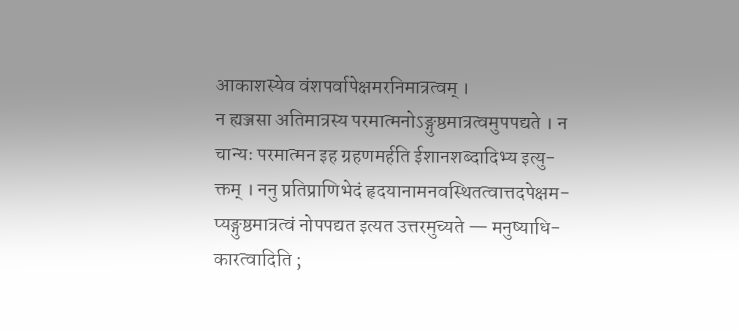आकाशस्येव वंशपर्वापेक्षमरनिमात्रत्वम् ।
न ह्यञ्जसा अतिमात्रस्य परमात्मनोऽङ्गुष्ठमात्रत्वमुपपद्यते । न
चान्यः परमात्मन इह ग्रहणमर्हति ईशानशब्दादिभ्य इत्यु-
क्तम् । ननु प्रतिप्राणिभेदं हृदयानामनवस्थितत्वात्तदपेक्षम-
प्यङ्गुष्ठमात्रत्वं नोपपद्यत इत्यत उत्तरमुच्यते — मनुष्याधि-
कारत्वादिति ;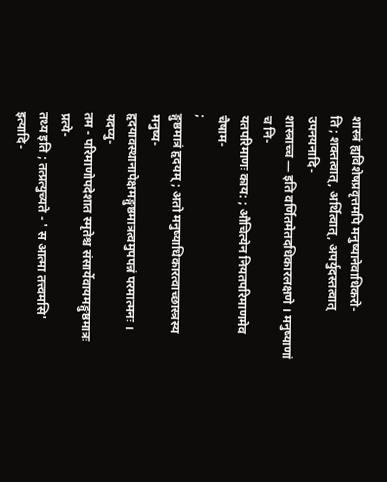शास्त्रं ह्यविशेषप्रवृत्तमपि मनुष्यानेवाधिकरो-
ति ; शक्तत्वात्, अर्थित्वात्, अपर्युदस्तत्वात् उपनयनादि-
शास्त्राच्च — इति वर्णितमेतदधिकारलक्षणे । मनुष्याणां च नि-
यतपरिमाणः काय: ; औचित्येन नियतपरिमाणमेव चैषाम-
;
ङ्गुष्ठमात्रं हृदयम् ; अतो मनुष्याधिकारत्वाच्छास्त्रस्य मनुष्य-
हृदयावस्थानापेक्षमङ्गुष्ठमात्रत्वमुपपन्नं परमात्मनः । यदप्यु-
तम - परिमाणोपदेशात स्मृतेश्च संसार्येवायमङ्गुष्ठमात्रः प्रत्ये-
तथ्य इति ; तत्प्रत्युच्यते - ' स आत्मा तत्त्वमसि' इत्यादि-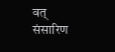वत् संसारिण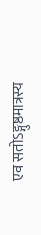एव सतोऽङ्गुष्ठमात्रस्य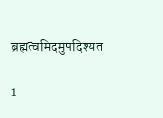ब्रह्मत्वमिदमुपदिश्यत

1